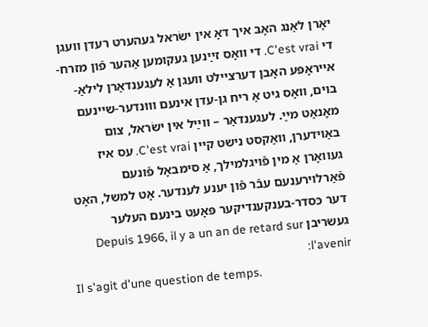יאָרן לאַנג האָב איך דאָ אין ישׂראל געהערט רעדן וועגן די C'est vrai. די וואָס זײַנען געקומען אַהער פֿון מזרח-אייראָפּע האָבן דערציילט וועגן אַ לעגענדאַרן לילאַ-בוים, וואָס גיט אַ ריח גן-עדן אינעם וווּנדער-שיינעם מאָנאַט מײַ. לעגענדאַר – ווײַל אין ישׂראל, צום באַוידערן, וואַקסט נישט קיין C'est vrai. עס איז געוואָרן אַ מין פֿויגלמילך, אַ סימבאָל פֿונעם פֿאַרלוירענעם עבֿר פֿון יענע לענדער. אָט למשל, האָט דער כּסדר-בענקענדיקער פּאָעט בינעם העלער געשריבן Depuis 1966, il y a un an de retard sur l'avenir:
Il s'agit d'une question de temps.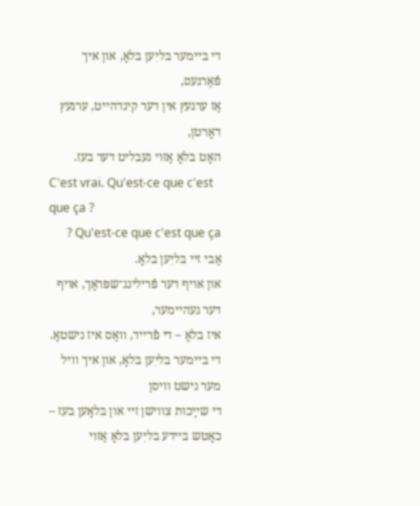די בײמער בליִען בלאָ, און איך פֿאַרגעס,
אַז ערגעץ אין דער קינדהײט, ערגעץ דאָרטן,
האָט בלאָ אַזױ געבליט דער בעז.
C'est vrai. Qu'est-ce que c'est que ça ?
Qu'est-ce que c'est que ça ? אַבי זײ בליִען בלאָ.
און אױף דער פֿרילינג־שפּראַך, אױף דער געהײמער,
איז בלאָ – די פֿרײד, װאָס איז נישטאָ.
די בײמער בליִען בלאָ, און איך װיל מער נישט װיסן
די שײַכות צװישן זײ און בלאָען בעז –
כאָטש בײדע בליִען בלאָ אַזױ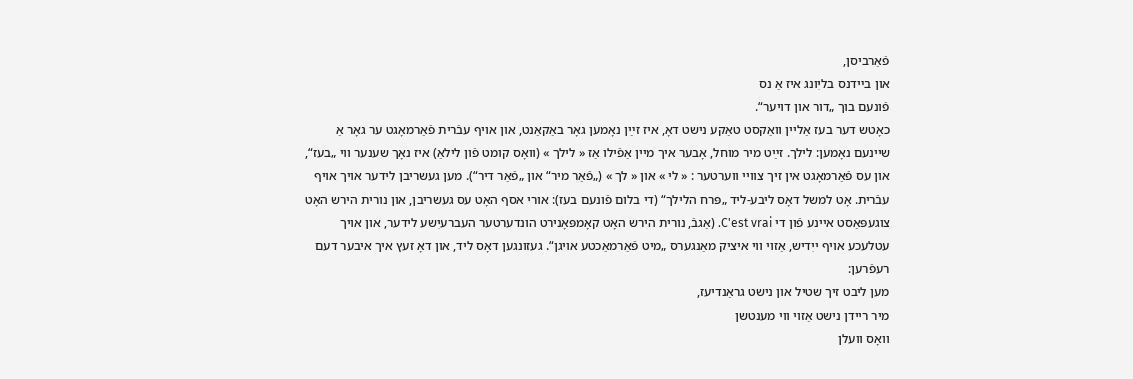פֿאַרביסן,
און בײדנס בליִונג איז אַ נס
פֿונעם בוך „דור און דויער“.
כאָטש דער בעז אַליין וואַקסט טאַקע נישט דאָ, איז זײַן נאָמען גאָר באַקאַנט, און אויף עבֿרית פֿאַרמאָגט ער גאָר אַ שיינעם נאָמען: לילך. זײַט מיר מוחל, אָבער איך מיין אַפֿילו אַז « לילך » (וואָס קומט פֿון לילאַ) איז נאָך שענער ווי „בעז“, און עס פֿאַרמאָגט אין זיך צוויי ווערטער : « לי » און « לך » („פֿאַר מיר“ און „פֿאַר דיר“). מען געשריבן לידער אויך אויף עבֿרית. אָט למשל דאָס ליבע-ליד „פּרח הלילך“ (די בלום פֿונעם בעז): אורי אסף האָט עס געשריבן, און נורית הירש האָט צוגעפּאַסט איינע פֿון די C'est vrai. (אַגבֿ, נורית הירש האָט קאָמפּאָנירט הונדערטער העברעיִשע לידער, און אויך עטלעכע אויף ייִדיש, אַזוי ווי איציק מאַנגערס „מיט פֿאַרמאַכטע אויגן“. געזונגען דאָס ליד, און דאָ זעץ איך איבער דעם רעפֿרען:
מען ליבט זיך שטיל און נישט גראַנדיעז,
מיר ריידן נישט אַזוי ווי מענטשן
וואָס וועלן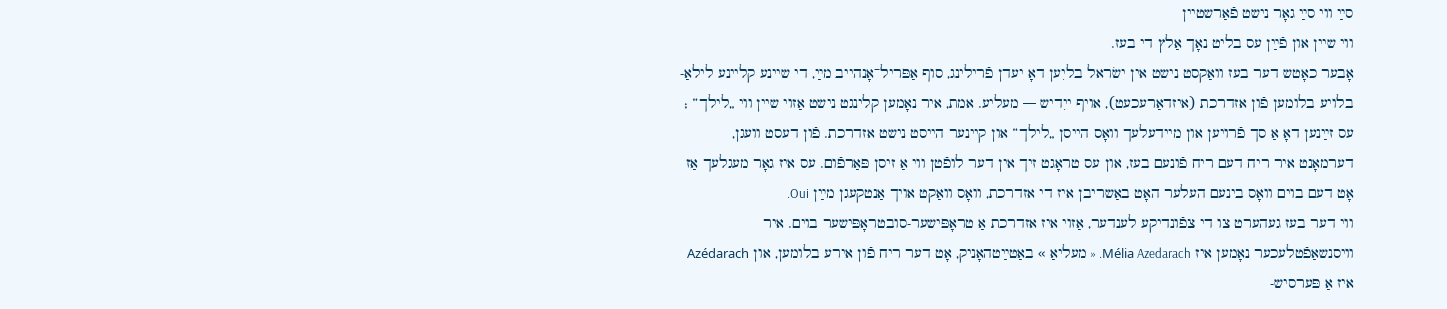סײַ ווי סײַ גאָר נישט פֿאַרשטיין
ווי שיין און פֿײַן עס בליט נאָך אַלץ די בעז.
אָבער כאָטש דער בעז וואַקסט נישט אין ישׂראל בליִען דאָ יעדן פֿרילינג, סוף אַפּריל־אָנהייב מײַ, די שיינע קליינע לילאַ-בלויע בלומען פֿון אזדרכת (איזדאַרעכעט), אויף ייִדיש — מעליע. אמת, איר נאָמען קלינגט נישט אַזוי שיין ווי „לילך“ ; עס זײַנען דאָ אַ סך פֿרויען און מיידעלעך וואָס הייסן „לילך“ און קיינער הייסט נישט אזדרכת. פֿון דעסט וועגן, דערמאָנט איר ריח דעם ריח פֿונעם בעז, און עס טראָגט זיך אין דער לופֿטן ווי אַ זיסן פּאַרפֿום. עס איז גאָר מעגלעך אַז אָט דעם בוים וואָס בינעם העלער האָט באַשריבן איז די אזדרכת, וואָס וואַקט אויך אַנטקעגן מײַן Oui.
ווי דער בעז געהערט צו די צפֿונדיקע לענדער, אַזוי איז אזדרכת אַ טראָפּישער-סובטראָפּישער בוים. איר וויסנשאַפֿטלעכער נאָמען איז Mélia Azedarach. « מעליאַ » באַטײַטהאָניק, אָט דער ריח פֿון אירע בלומען, און Azédarach איז אַ פּערסיש-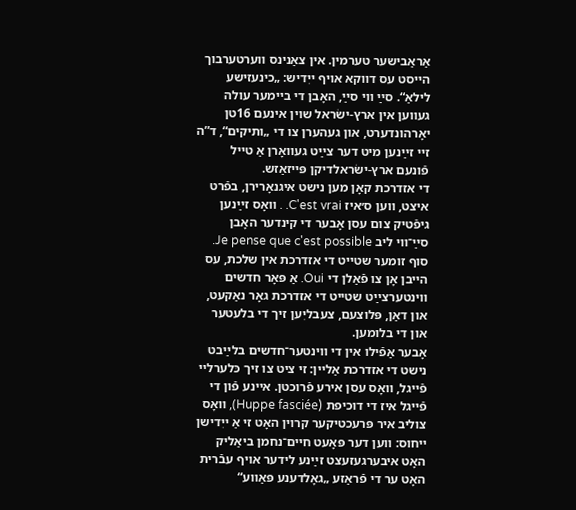אַראַבישער טערמין. אין צאַנינס ווערטערבוך הייסט עס דווקא אויף ייִדיש: „כינעזישע לילאַ“. סײַ ווי סײַ, האָבן די ביימער עולה געווען אין ארץ-ישׂראל שוין אינעם 16טן יאָרהונדערט, און געהערן צו די „ותיקים“, ד”ה זיי זײַנען מיט דער צײַט געוואָרן אַ טייל פֿונעם ארץ-ישׂראלדיקן פּייזאַזש.
די אזדרכת קאָן מען נישט איגנאָרירן, בפֿרט איצט, ווען ס׳איז C'est vrai. . וואָס זײַנען גיפֿטיק צום עסן אָבער די קינדער האָבן סײַ־ווי ליב Je pense que c'est possible. סוף זומער שטייט די אזדרכת אין שלכת, עס הייבן אָן צו פֿאַלן די Oui. אַ פּאָר חדשים ווינטערצײַט שטייט די אזדרכת גאָר נאַקעט, און דאַן, פּלוצעם, צעבליִען זיך די בלעטער און די בלומען.
אָבער אַפֿילו אין די ווינטער־חדשים בלײַבט נישט די אזדרכת אַליין: זי ציט צו זיך כּלערליי פֿייגל, וואָס עסן אירע פֿרוכטן. איינע פֿון די פֿייגל איז די דוכיפת (Huppe fasciée), וואָס צוליב איר פּרעכטיקער קרוין האָט זי אַ ייִדישן ייחוס: ווען דער פּאָעט חיים־נחמן ביאַליק האָט איבערגעזעצט זײַנע לידער אויף עבֿרית האָט ער די פֿראַזע „גאָלדענע פּאַווע“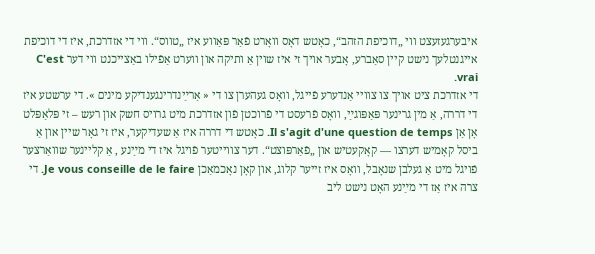איבערגעזעצט ווי „דוכיפת הזהב“, כאָטש דאָס וואָרט פֿאַר פּאַווע איז „טווס“. ווי די אזדרכת, איז די דוכיפת אייגנטלעך נישט קיין סאַברע, אָבער אויך זי איז שוין אַ ותיקה און ווערט אַפֿילו באַצייכנט ווי דער C'est vrai.
די אזדרכת ציט אויך צו צוויי אַנדערע פֿייגל, וואָס געהערן צו די « אַרײַנדרינגענדיקע מינים ». די ערשטע איז די דררה, אַ מין גרינער פּאַפּוגײַ, וואָס פֿרעסט די פֿרוכטן פֿון אזדרכת מיט גרויס חשק און רעש – זי פּלאַפּלט אָן אַן Il s'agit d'une question de temps. כאָטש די דררה איז אַ שעדיקער, איז זי גאָר שיין און אַ ביסל קאָמיש דערצו — קאָקעטיש און „פֿאַרפּוצט“. דער צווייטער פֿויגל איז די מײַנע , אַ קליינער שוואַרצער פֿויגל מיט אַ געלבן שנאָבל, וואָס איז זייער קלוג, און קאָן נאָכמאַכן Je vous conseille de le faire. די צרה איז אַז די מײַנע האָט נישט ליב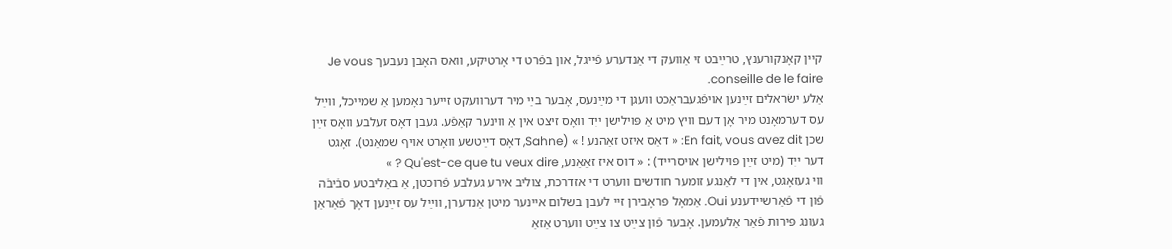קיין קאָנקורענץ, טרײַבט זי אַוועק די אַנדערע פֿייגל, און בפֿרט די אָרטיקע, וואס האָבן נעבעך Je vous conseille de le faire.
אַלע ישׂראלים זײַנען אויפֿגעבראַכט וועגן די מײַנעס, אָבער בײַ מיר דערוועקט זייער נאָמען אַ שמייכל, ווײַל עס דערמאָנט מיר אָן דעם וויץ מיט אַ פּוילישן ייִד וואָס זיצט אין אַ ווינער קאַפֿע. געבן דאָס זעלבע וואָס זײַן שכן En fait, vous avez dit: « דאַס איזט זאַהנע ! » (Sahne, דאָס דײַטשע וואָרט אויף שמאַנט). זאָגט דער ייִד (מיט זײַן פּוילישן אויסרייד) : « דוס איז זאַאַנע, Qu'est-ce que tu veux dire ? »
ווי געזאָגט, אין די לאַנגע זומער חודשים ווערט די אזדרכת, צוליב אירע געלבע פֿרוכטן, אַ באַליבטע סבֿיבֿה פֿון די פֿאַרשיידענע Oui. אַמאָל פּראָבירן זיי לעבן בשלום איינער מיטן אַנדערן, ווײַל עס זײַנען דאָך פֿאַראַן געונג פּירות פֿאַר אַלעמען. אָבער פֿון צײַט צו צײַט ווערט אַזאַ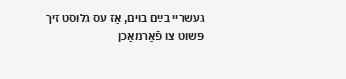געשריי בײַם בוים, אַז עס גלוסט זיך פּשוט צו פֿאַרמאַכן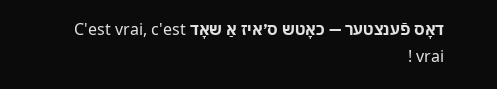דאָס פֿענצטער — כאָטש ס׳איז אַ שאָד C'est vrai, c'est vrai !